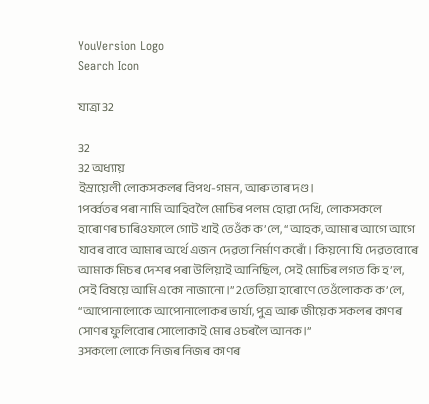YouVersion Logo
Search Icon

যাত্ৰা 32

32
32 অধ্যায়
ইস্ৰায়েলী লোকসকলৰ বিপথ-গমন, আৰু তাৰ দণ্ড।
1পৰ্ব্বতৰ পৰা নামি আহিবলৈ মোচিৰ পলম হোৱা দেখি, লোকসকলে হাৰোণৰ চাৰিওফালে গোট খাই তেওঁক ক’লে, “আহক, আমাৰ আগে আগে যাবৰ বাবে আমাৰ অৰ্থে এজন দেৱতা নিৰ্মাণ কৰোঁ। কিয়নো যি দেৱতবোৰে আমাক মিচৰ দেশৰ পৰা উলিয়াই আনিছিল, সেই মোচিৰ লগত কি হ’ল, সেই বিষয়ে আমি একো নাজানো।” 2তেতিয়া হাৰোণে তেওঁলোকক ক’লে, “আপোনালোকে আপোনালোকৰ ভাৰ্যা, পুত্র আৰু জীয়েক সকলৰ কাণৰ সোণৰ ফুলিবোৰ সোলোকাই মোৰ ওচৰলৈ আনক।”
3সকলো লোকে নিজৰ নিজৰ কাণৰ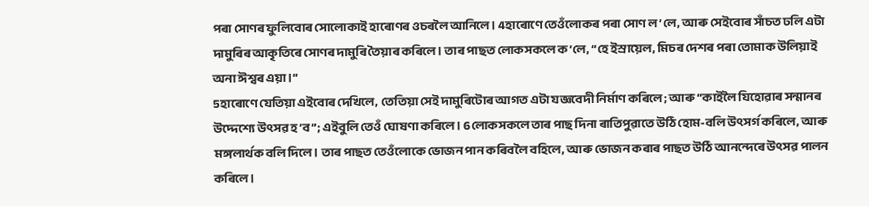পৰা সোণৰ ফুলিবোৰ সোলোকাই হাৰোণৰ ওচৰলৈ আনিলে। 4হাৰোণে তেওঁলোকৰ পৰা সোণ ল’লে, আৰু সেইবোৰ সাঁচত ঢলি এটা দামুৰিৰ আকৃতিৰে সোণৰ দামুৰি তৈয়াৰ কৰিলে। তাৰ পাছত লোকসকলে ক’লে, “হে ইস্ৰায়েল, মিচৰ দেশৰ পৰা তোমাক উলিয়াই অনা ঈশ্বৰ এয়া।”
5হাৰোণে যেতিয়া এইবোৰ দেখিলে, তেতিয়া সেই দামুৰিটোৰ আগত এটা যজ্ঞবেদী নিৰ্মাণ কৰিলে; আৰু “কাইলৈ যিহোৱাৰ সন্মানৰ উদ্দেশ্যে উৎসৱ হ’ব”; এইবুলি তেওঁ ঘোষণা কৰিলে। 6লোকসকলে তাৰ পাছ দিনা ৰাতিপুৱাতে উঠি হোম-বলি উৎসৰ্গ কৰিলে, আৰু মঙ্গলাৰ্থক বলি দিলে। তাৰ পাছত তেওঁলোকে ভোজন পান কৰিবলৈ বহিলে, আৰু ভোজন কৰাৰ পাছত উঠি আনন্দেৰে উৎসৱ পালন কৰিলে।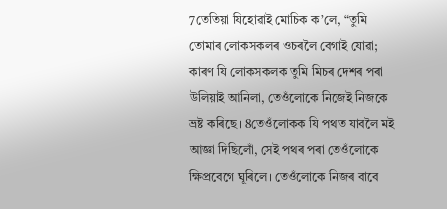7তেতিয়া যিহোৱাই মোচিক ক’লে, “তুমি তোমাৰ লোকসকলৰ ওচৰলৈ বেগাই যোৱা; কাৰণ যি লোকসকলক তুমি মিচৰ দেশৰ পৰা উলিয়াই আনিলা, তেওঁলোকে নিজেই নিজকে ভ্ৰষ্ট কৰিছে। 8তেওঁলোকক যি পথত যাবলৈ মই আজ্ঞা দিছিলোঁ, সেই পথৰ পৰা তেওঁলোকে ক্ষিপ্রবেগে ঘূৰিলে। তেওঁলোকে নিজৰ বাবে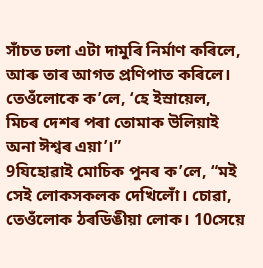সাঁচত ঢলা এটা দামুৰি নিৰ্মাণ কৰিলে, আৰু তাৰ আগত প্ৰণিপাত কৰিলে। তেওঁলোকে ক’লে, ‘হে ইস্ৰায়েল, মিচৰ দেশৰ পৰা তোমাক উলিয়াই অনা ঈশ্বৰ এয়া’।”
9যিহোৱাই মোচিক পুনৰ ক’লে, “মই সেই লোকসকলক দেখিলোঁ। চোৱা, তেওঁলোক ঠৰডিঙীয়া লোক। 10সেয়ে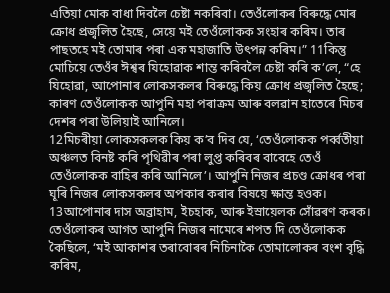এতিয়া মোক বাধা দিবলৈ চেষ্টা নকৰিবা। তেওঁলোকৰ বিৰুদ্ধে মোৰ ক্ৰোধ প্ৰজ্বলিত হৈছে, সেয়ে মই তেওঁলোকক সংহাৰ কৰিম। তাৰ পাছতহে মই তোমাৰ পৰা এক মহাজাতি উৎপন্ন কৰিম।” 11কিন্তু মোচিয়ে তেওঁৰ ঈশ্বৰ যিহোৱাক শান্ত কৰিবলৈ চেষ্টা কৰি ক’লে, “হে যিহোৱা, আপোনাৰ লোকসকলৰ বিৰুদ্ধে কিয় ক্ৰোধ প্ৰজ্বলিত হৈছে; কাৰণ তেওঁলোকক আপুনি মহা পৰাক্ৰম আৰু বলৱান হাতেৰে মিচৰ দেশৰ পৰা উলিয়াই আনিলে।
12মিচৰীয়া লোকসকলক কিয় ক’ব দিব যে, ‘তেওঁলোকক পৰ্ব্বতীয়া অঞ্চলত বিনষ্ট কৰি পৃথিৱীৰ পৰা লুপ্ত কৰিবৰ বাবেহে তেওঁ তেওঁলোকক বাহিৰ কৰি আনিলে’। আপুনি নিজৰ প্ৰচণ্ড ক্ৰোধৰ পৰা ঘূৰি নিজৰ লোকসকলৰ অপকাৰ কৰাৰ বিষয়ে ক্ষান্ত হওক। 13আপোনাৰ দাস অব্ৰাহাম, ইচহাক, আৰু ইস্ৰায়েলক সোঁৱৰণ কৰক। তেওঁলোকৰ আগত আপুনি নিজৰ নামেৰে শপত দি তেওঁলোকক কৈছিলে, ‘মই আকাশৰ তৰাবোৰৰ নিচিনাকৈ তোমালোকৰ বংশ বৃদ্ধি কৰিম,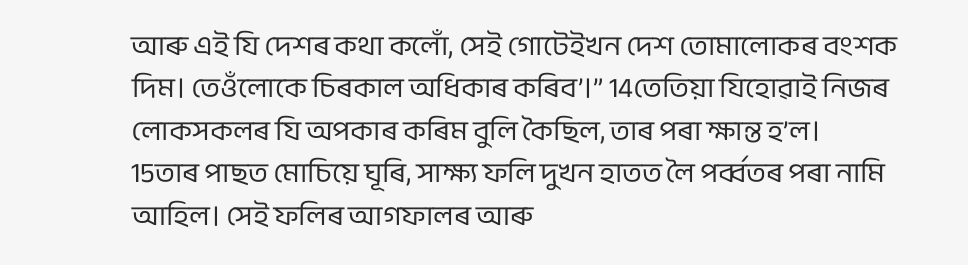আৰু এই যি দেশৰ কথা কলোঁ, সেই গোটেইখন দেশ তোমালোকৰ বংশক দিম। তেওঁলোকে চিৰকাল অধিকাৰ কৰিব’।” 14তেতিয়া যিহোৱাই নিজৰ লোকসকলৰ যি অপকাৰ কৰিম বুলি কৈছিল, তাৰ পৰা ক্ষান্ত হ’ল।
15তাৰ পাছত মোচিয়ে ঘূৰি, সাক্ষ্য ফলি দুখন হাতত লৈ পৰ্ব্বতৰ পৰা নামি আহিল। সেই ফলিৰ আগফালৰ আৰু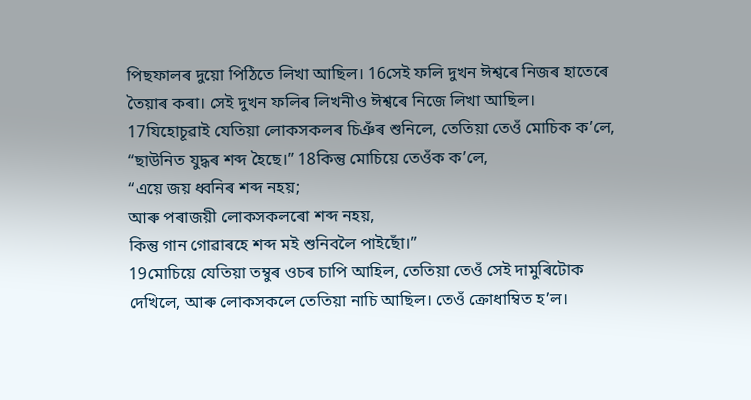পিছফালৰ দুয়ো পিঠিতে লিখা আছিল। 16সেই ফলি দুখন ঈশ্বৰে নিজৰ হাতেৰে তৈয়াৰ কৰা। সেই দুখন ফলিৰ লিখনীও ঈশ্বৰে নিজে লিখা আছিল।
17যিহোচূৱাই যেতিয়া লোকসকলৰ চিঞঁৰ শুনিলে, তেতিয়া তেওঁ মোচিক ক’লে, “ছাউনিত যুদ্ধৰ শব্দ হৈছে।” 18কিন্তু মোচিয়ে তেওঁক ক’লে,
“এয়ে জয় ধ্বনিৰ শব্দ নহয়;
আৰু পৰাজয়ী লোকসকলৰো শব্দ নহয়,
কিন্তু গান গোৱাৰহে শব্দ মই শুনিবলৈ পাইছোঁ।”
19মোচিয়ে যেতিয়া তম্বুৰ ওচৰ চাপি আহিল, তেতিয়া তেওঁ সেই দামুৰিটোক দেখিলে, আৰু লোকসকলে তেতিয়া নাচি আছিল। তেওঁ ক্রোধাম্বিত হ’ল।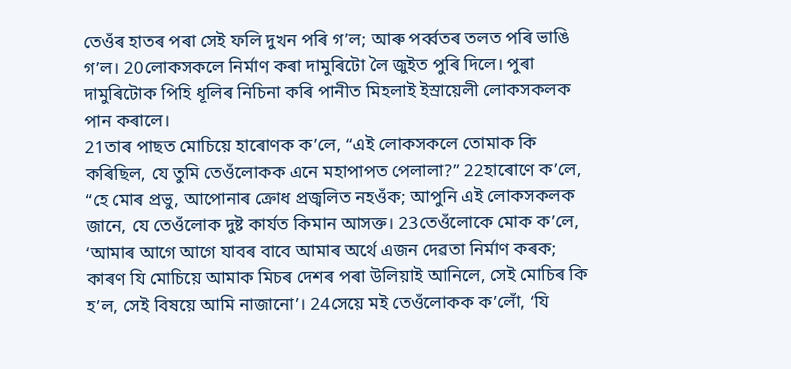তেওঁৰ হাতৰ পৰা সেই ফলি দুখন পৰি গ’ল; আৰু পৰ্ব্বতৰ তলত পৰি ভাঙি গ’ল। 20লোকসকলে নিৰ্মাণ কৰা দামুৰিটো লৈ জুইত পুৰি দিলে। পুৰা দামুৰিটোক পিহি ধূলিৰ নিচিনা কৰি পানীত মিহলাই ইস্ৰায়েলী লোকসকলক পান কৰালে।
21তাৰ পাছত মোচিয়ে হাৰোণক ক’লে, “এই লোকসকলে তোমাক কি কৰিছিল, যে তুমি তেওঁলোকক এনে মহাপাপত পেলালা?” 22হাৰোণে ক’লে, “হে মোৰ প্ৰভু, আপোনাৰ ক্ৰোধ প্ৰজ্বলিত নহওঁক; আপুনি এই লোকসকলক জানে, যে তেওঁলোক দুষ্ট কাৰ্যত কিমান আসক্ত। 23তেওঁলোকে মোক ক’লে, ‘আমাৰ আগে আগে যাবৰ বাবে আমাৰ অৰ্থে এজন দেৱতা নিৰ্মাণ কৰক; কাৰণ যি মোচিয়ে আমাক মিচৰ দেশৰ পৰা উলিয়াই আনিলে, সেই মোচিৰ কি হ’ল, সেই বিষয়ে আমি নাজানো’। 24সেয়ে মই তেওঁলোকক ক’লোঁ, ‘যি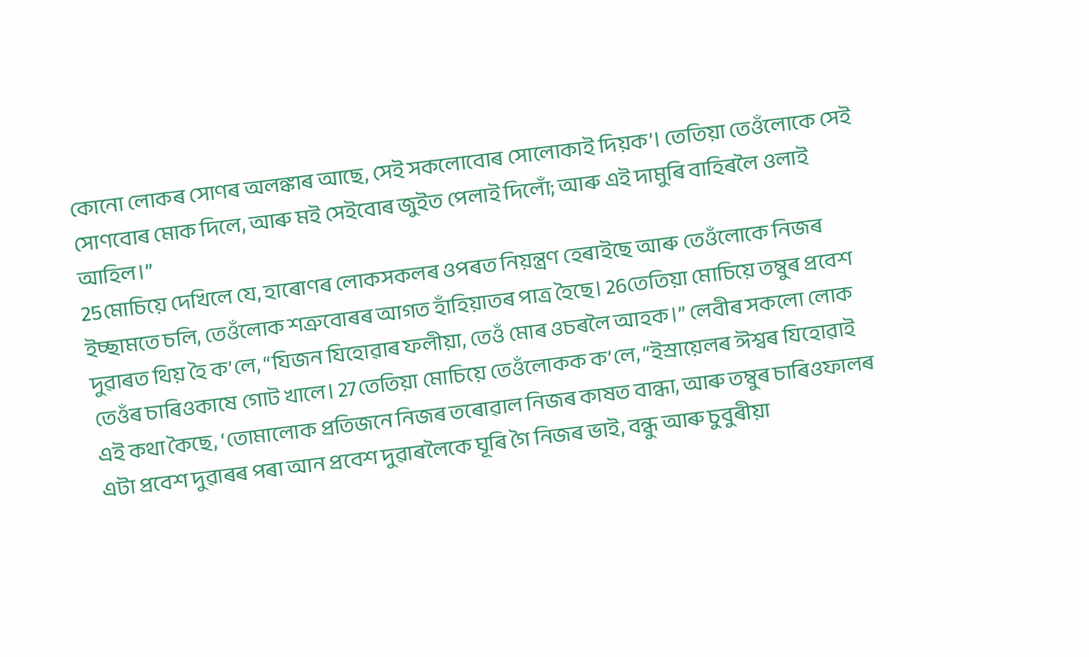কোনো লোকৰ সোণৰ অলঙ্কাৰ আছে, সেই সকলোবোৰ সোলোকাই দিয়ক’। তেতিয়া তেওঁলোকে সেই সোণবোৰ মোক দিলে, আৰু মই সেইবোৰ জুইত পেলাই দিলোঁ; আৰু এই দামুৰি বাহিৰলৈ ওলাই আহিল।”
25মোচিয়ে দেখিলে যে, হাৰোণৰ লোকসকলৰ ওপৰত নিয়ন্ত্রণ হেৰাইছে আৰু তেওঁলোকে নিজৰ ইচ্ছামতে চলি, তেওঁলোক শত্রুবোৰৰ আগত হাঁহিয়াতৰ পাত্র হৈছে। 26তেতিয়া মোচিয়ে তম্বুৰ প্রবেশ দুৱাৰত থিয় হৈ ক’লে, “যিজন যিহোৱাৰ ফলীয়া, তেওঁ মোৰ ওচৰলৈ আহক।” লেবীৰ সকলো লোক তেওঁৰ চাৰিওকাষে গোট খালে। 27তেতিয়া মোচিয়ে তেওঁলোকক ক’লে, “ইস্ৰায়েলৰ ঈশ্বৰ যিহোৱাই এই কথা কৈছে, ‘তোমালোক প্ৰতিজনে নিজৰ তৰোৱাল নিজৰ কাষত বান্ধা, আৰু তম্বুৰ চাৰিওফালৰ এটা প্রবেশ দুৱাৰৰ পৰা আন প্রবেশ দুৱাৰলৈকে ঘূৰি গৈ নিজৰ ভাই, বন্ধু আৰু চুবুৰীয়া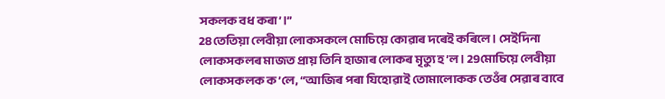সকলক বধ কৰা’।”
28তেতিয়া লেবীয়া লোকসকলে মোচিয়ে কোৱাৰ দৰেই কৰিলে। সেইদিনা লোকসকলৰ মাজত প্রায় তিনি হাজাৰ লোকৰ মৃত্যু হ’ল। 29মোচিয়ে লেবীয়া লোকসকলক ক’লে, “আজিৰ পৰা যিহোৱাই তোমালোকক তেওঁৰ সেৱাৰ বাবে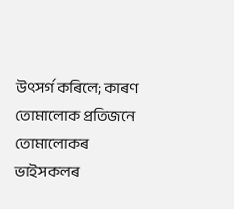উৎসৰ্গ কৰিলে; কাৰণ তোমালোক প্রতিজনে তোমালোকৰ ভাইসকলৰ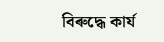বিৰুদ্ধে কাৰ্য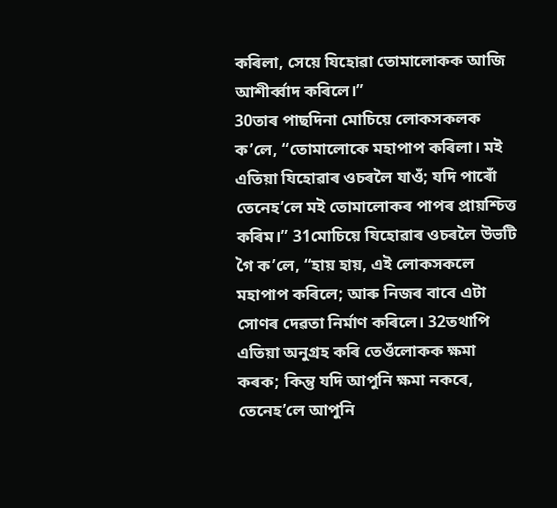কৰিলা, সেয়ে যিহোৱা তোমালোকক আজি আশীৰ্ব্বাদ কৰিলে।”
30তাৰ পাছদিনা মোচিয়ে লোকসকলক ক’লে, “তোমালোকে মহাপাপ কৰিলা। মই এতিয়া যিহোৱাৰ ওচৰলৈ যাওঁ; যদি পাৰোঁ তেনেহ’লে মই তোমালোকৰ পাপৰ প্ৰায়শ্চিত্ত কৰিম।” 31মোচিয়ে যিহোৱাৰ ওচৰলৈ উভটি গৈ ক’লে, “হায় হায়, এই লোকসকলে মহাপাপ কৰিলে; আৰু নিজৰ বাবে এটা সোণৰ দেৱতা নিৰ্মাণ কৰিলে। 32তথাপি এতিয়া অনুগ্রহ কৰি তেওঁলোকক ক্ষমা কৰক; কিন্তু যদি আপুনি ক্ষমা নকৰে, তেনেহ’লে আপুনি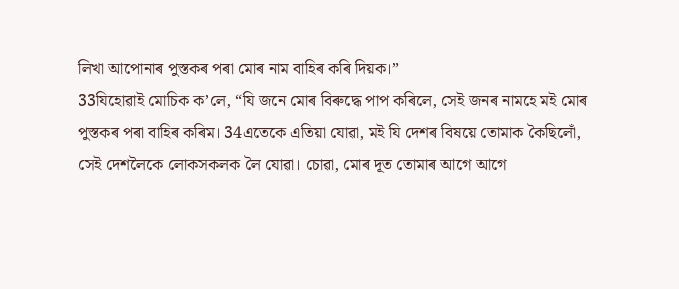লিখা আপোনাৰ পুস্তকৰ পৰা মোৰ নাম বাহিৰ কৰি দিয়ক।”
33যিহোৱাই মোচিক ক’লে, “যি জনে মোৰ বিৰুদ্ধে পাপ কৰিলে, সেই জনৰ নামহে মই মোৰ পুস্তকৰ পৰা বাহিৰ কৰিম। 34এতেকে এতিয়া যোৱা, মই যি দেশৰ বিষয়ে তোমাক কৈছিলোঁ, সেই দেশলৈকে লোকসকলক লৈ যোৱা। চোৱা, মোৰ দূত তোমাৰ আগে আগে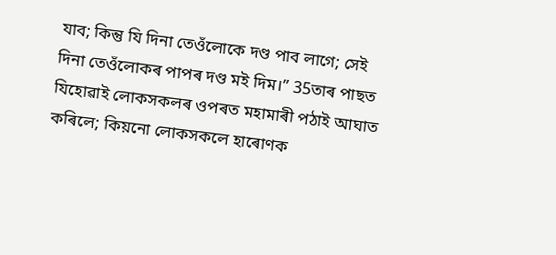যাব; কিন্তু যি দিনা তেওঁলোকে দণ্ড পাব লাগে; সেই দিনা তেওঁলোকৰ পাপৰ দণ্ড মই দিম।” 35তাৰ পাছত যিহোৱাই লোকসকলৰ ওপৰত মহামাৰী পঠাই আঘাত কৰিলে; কিয়নো লোকসকলে হাৰোণক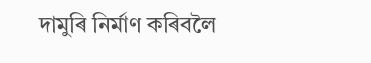দামুৰি নিৰ্মাণ কৰিবলৈ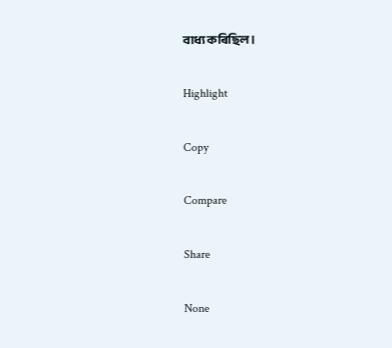বাধ্য কৰিছিল।

Highlight

Copy

Compare

Share

None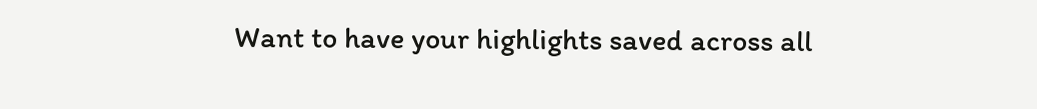Want to have your highlights saved across all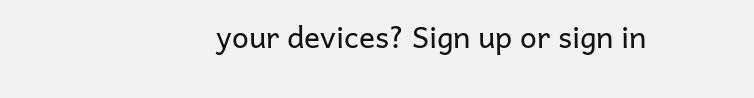your devices? Sign up or sign in